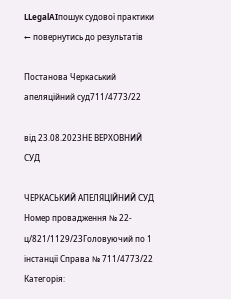LLegalAIпошук судової практики
← повернутись до результатів

Постанова Черкаський апеляційний суд711/4773/22

від 23.08.2023НЕ ВЕРХОВНИЙ СУД

ЧЕРКАСЬКИЙ АПЕЛЯЦІЙНИЙ СУД Номер провадження № 22-ц/821/1129/23Головуючий по 1 інстанції Справа № 711/4773/22 Категорія: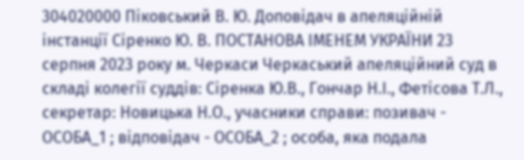304020000 Піковський В. Ю. Доповідач в апеляційній інстанції Сіренко Ю. В. ПОСТАНОВА ІМЕНЕМ УКРАЇНИ 23 серпня 2023 року м. Черкаси Черкаський апеляційний суд в складі колегії суддів: Сіренка Ю.В., Гончар Н.І., Фетісова Т.Л., секретар: Новицька Н.О., учасники справи: позивач - ОСОБА_1 ; відповідач - ОСОБА_2 ; особа, яка подала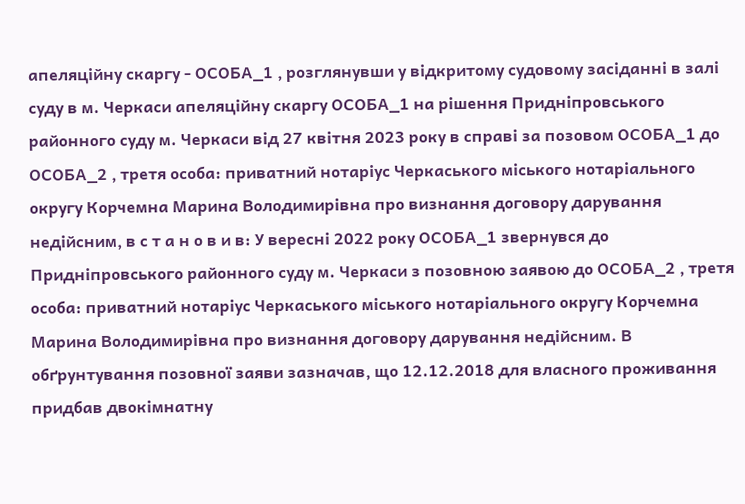апеляційну скаргу - ОСОБА_1 , розглянувши у відкритому судовому засіданні в залі суду в м. Черкаси апеляційну скаргу ОСОБА_1 на рішення Придніпровського районного суду м. Черкаси від 27 квітня 2023 року в справі за позовом ОСОБА_1 до ОСОБА_2 , третя особа: приватний нотаріус Черкаського міського нотаріального округу Корчемна Марина Володимирівна про визнання договору дарування недійсним, в с т а н о в и в: У вересні 2022 року ОСОБА_1 звернувся до Придніпровського районного суду м. Черкаси з позовною заявою до ОСОБА_2 , третя особа: приватний нотаріус Черкаського міського нотаріального округу Корчемна Марина Володимирівна про визнання договору дарування недійсним. В обґрунтування позовної заяви зазначав, що 12.12.2018 для власного проживання придбав двокімнатну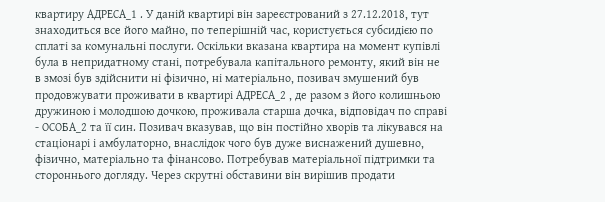квартиру АДРЕСА_1 . У даній квартирі він зареєстрований з 27.12.2018, тут знаходиться все його майно, по теперішній час, користується субсидією по сплаті за комунальні послуги. Оскільки вказана квартира на момент купівлі була в непридатному стані, потребувала капітального ремонту, який він не в змозі був здійснити ні фізично, ні матеріально, позивач змушений був продовжувати проживати в квартирі АДРЕСА_2 , де разом з його колишньою дружиною і молодшою дочкою, проживала старша дочка, відповідач по справі - ОСОБА_2 та її син. Позивач вказував, що він постійно хворів та лікувався на стаціонарі і амбулаторно, внаслідок чого був дуже виснажений душевно, фізично, матеріально та фінансово. Потребував матеріальної підтримки та стороннього догляду. Через скрутні обставини він вирішив продати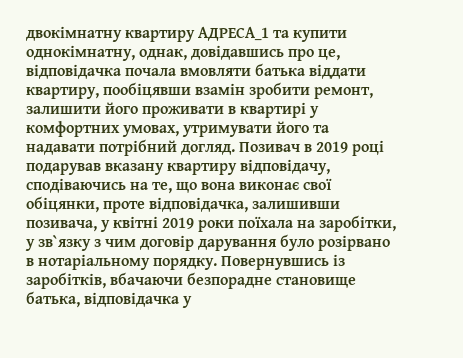двокімнатну квартиру АДРЕСА_1 та купити однокімнатну, однак, довідавшись про це, відповідачка почала вмовляти батька віддати квартиру, пообіцявши взамін зробити ремонт, залишити його проживати в квартирі у комфортних умовах, утримувати його та надавати потрібний догляд. Позивач в 2019 році подарував вказану квартиру відповідачу, сподіваючись на те, що вона виконає свої обіцянки, проте відповідачка, залишивши позивача, у квітні 2019 роки поїхала на заробітки, у зв`язку з чим договір дарування було розірвано в нотаріальному порядку. Повернувшись із заробітків, вбачаючи безпорадне становище батька, відповідачка у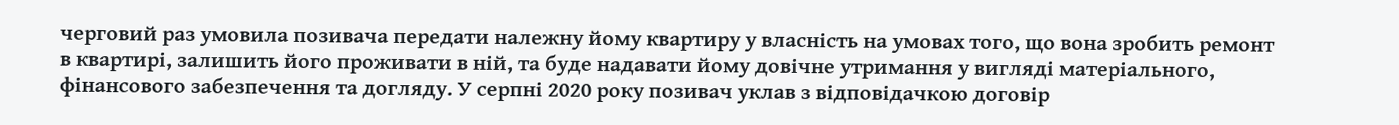черговий раз умовила позивача передати належну йому квартиру у власність на умовах того, що вона зробить ремонт в квартирі, залишить його проживати в ній, та буде надавати йому довічне утримання у вигляді матеріального, фінансового забезпечення та догляду. У серпні 2020 року позивач уклав з відповідачкою договір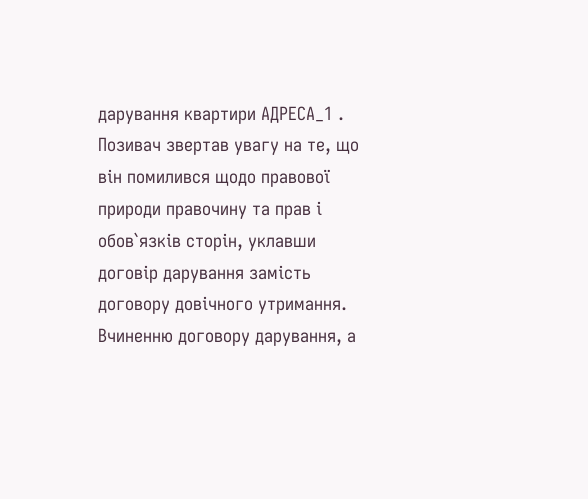дарування квартири АДРЕСА_1 . Позивач звертав увагу на те, що він помилився щодо правової природи правочину та прав і обов`язків сторін, уклавши договір дарування замість договору довічного утримання. Вчиненню договору дарування, а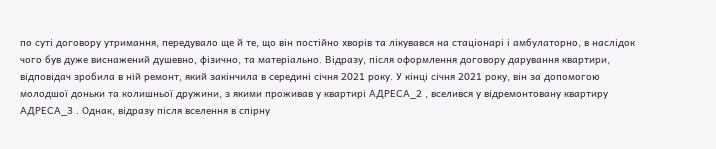по суті договору утримання, передувало ще й те, що він постійно хворів та лікувався на стаціонарі і амбулаторно, в наслідок чого був дуже виснажений душевно, фізично, та матеріально. Відразу, після оформлення договору дарування квартири, відповідач зробила в ній ремонт, який закінчила в середині січня 2021 року. У кінці січня 2021 року, він за допомогою молодшої доньки та колишньої дружини, з якими проживав у квартирі АДРЕСА_2 , вселився у відремонтовану квартиру АДРЕСА_3 . Однак, відразу після вселення в спірну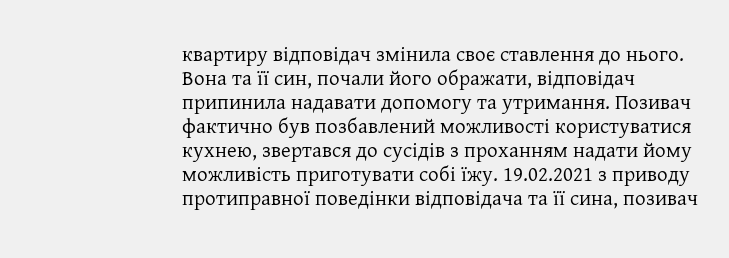квартиру відповідач змінила своє ставлення до нього. Вона та її син, почали його ображати, відповідач припинила надавати допомогу та утримання. Позивач фактично був позбавлений можливості користуватися кухнею, звертався до сусідів з проханням надати йому можливість приготувати собі їжу. 19.02.2021 з приводу протиправної поведінки відповідача та її сина, позивач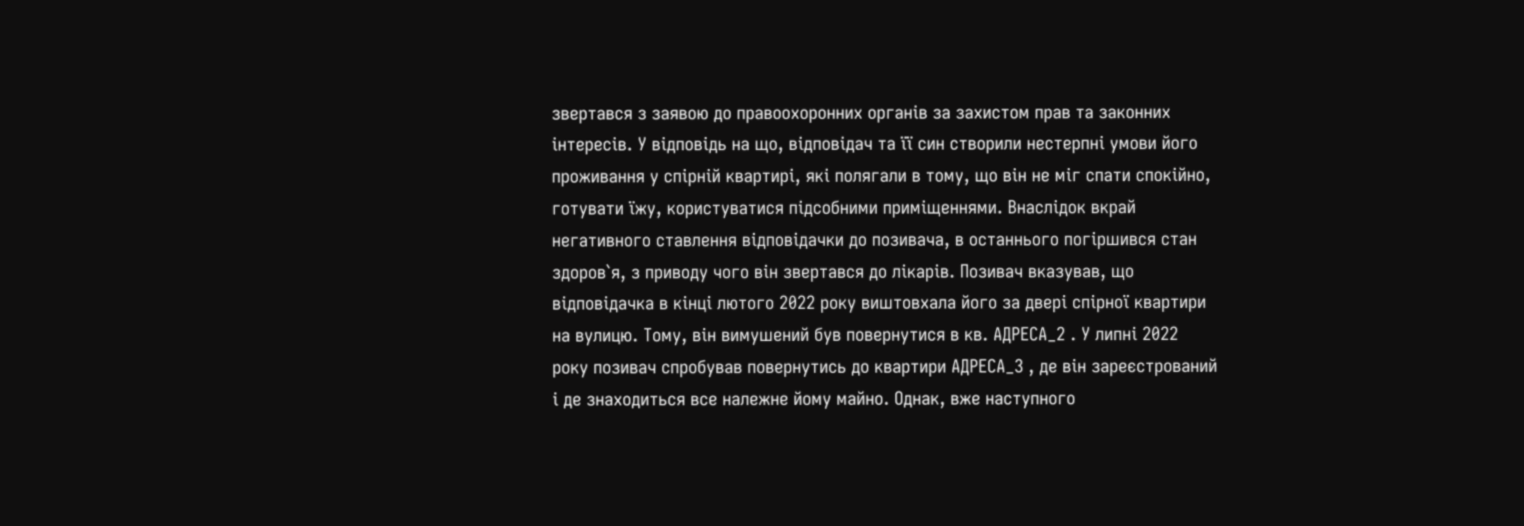звертався з заявою до правоохоронних органів за захистом прав та законних інтересів. У відповідь на що, відповідач та її син створили нестерпні умови його проживання у спірній квартирі, які полягали в тому, що він не міг спати спокійно, готувати їжу, користуватися підсобними приміщеннями. Внаслідок вкрай негативного ставлення відповідачки до позивача, в останнього погіршився стан здоров`я, з приводу чого він звертався до лікарів. Позивач вказував, що відповідачка в кінці лютого 2022 року виштовхала його за двері спірної квартири на вулицю. Тому, він вимушений був повернутися в кв. АДРЕСА_2 . У липні 2022 року позивач спробував повернутись до квартири АДРЕСА_3 , де він зареєстрований і де знаходиться все належне йому майно. Однак, вже наступного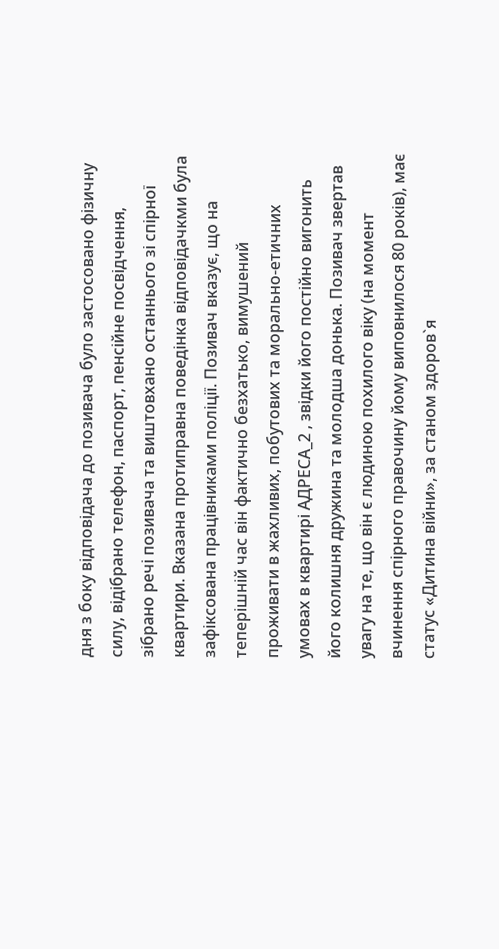дня з боку відповідача до позивача було застосовано фізичну силу, відібрано телефон, паспорт, пенсійне посвідчення, зібрано речі позивача та виштовхано останнього зі спірної квартири. Вказана протиправна поведінка відповідачкми була зафіксована працівниками поліції. Позивач вказує, що на теперішній час він фактично безхатько, вимушений проживати в жахливих, побутових та морально-етичних умовах в квартирі АДРЕСА_2 , звідки його постійно вигонить його колишня дружина та молодша донька. Позивач звертав увагу на те, що він є людиною похилого віку (на момент вчинення спірного правочину йому виповнилося 80 років), має статус «Дитина війни», за станом здоров`я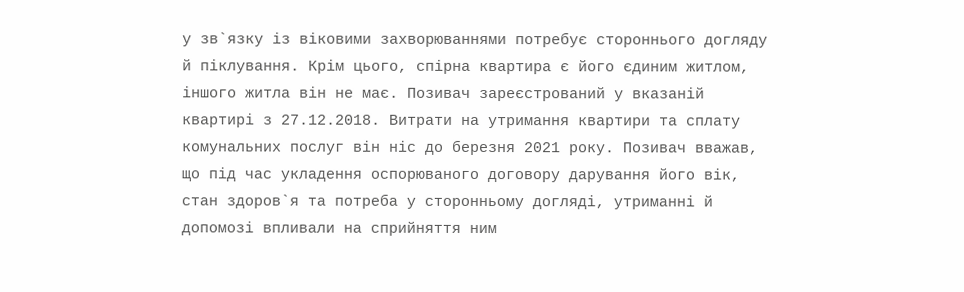у зв`язку із віковими захворюваннями потребує стороннього догляду й піклування. Крім цього, спірна квартира є його єдиним житлом, іншого житла він не має. Позивач зареєстрований у вказаній квартирі з 27.12.2018. Витрати на утримання квартири та сплату комунальних послуг він ніс до березня 2021 року. Позивач вважав, що під час укладення оспорюваного договору дарування його вік, стан здоров`я та потреба у сторонньому догляді, утриманні й допомозі впливали на сприйняття ним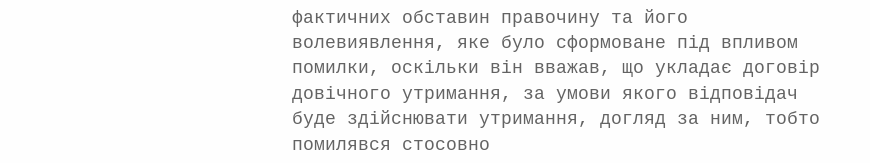фактичних обставин правочину та його волевиявлення, яке було сформоване під впливом помилки, оскільки він вважав, що укладає договір довічного утримання, за умови якого відповідач буде здійснювати утримання, догляд за ним, тобто помилявся стосовно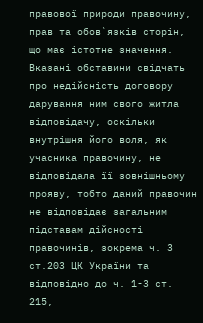правової природи правочину, прав та обов`язків сторін, що має істотне значення. Вказані обставини свідчать про недійсність договору дарування ним свого житла відповідачу, оскільки внутрішня його воля, як учасника правочину, не відповідала її зовнішньому прояву, тобто даний правочин не відповідає загальним підставам дійсності правочинів, зокрема ч. 3 ст.203 ЦК України та відповідно до ч. 1-3 ст. 215,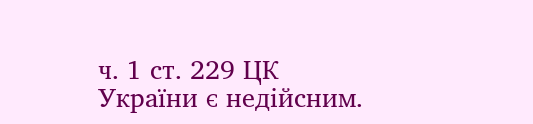ч. 1 ст. 229 ЦК України є недійсним.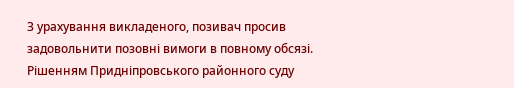З урахування викладеного, позивач просив задовольнити позовні вимоги в повному обсязі. Рішенням Придніпровського районного суду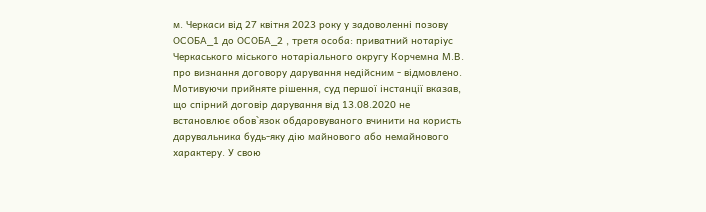м. Черкаси від 27 квітня 2023 року у задоволенні позову ОСОБА_1 до ОСОБА_2 , третя особа: приватний нотаріус Черкаського міського нотаріального округу Корчемна М.В. про визнання договору дарування недійсним - відмовлено. Мотивуючи прийняте рішення, суд першої інстанції вказав, що спірний договір дарування від 13.08.2020 не встановлює обов`язок обдаровуваного вчинити на користь дарувальника будь-яку дію майнового або немайнового характеру. У свою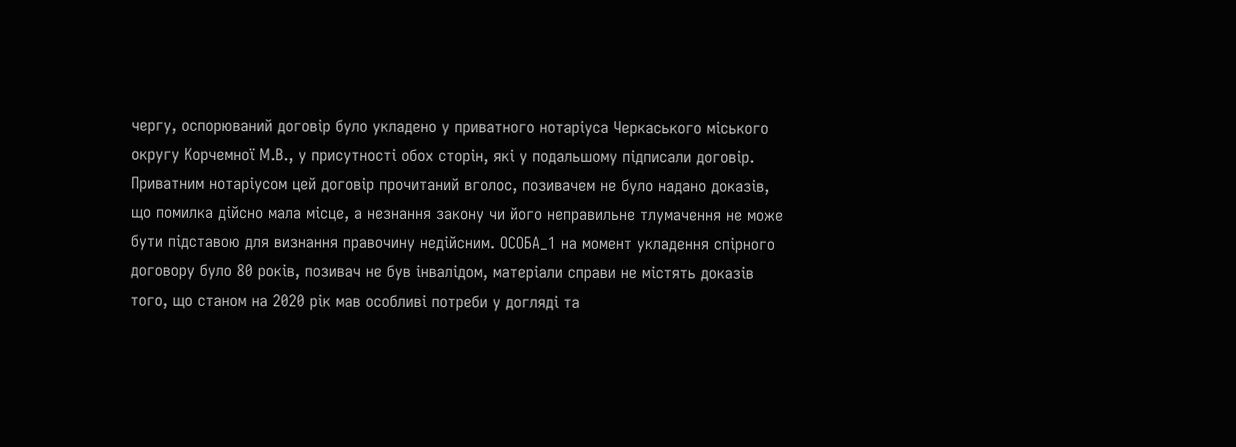чергу, оспорюваний договір було укладено у приватного нотаріуса Черкаського міського округу Корчемної М.В., у присутності обох сторін, які у подальшому підписали договір. Приватним нотаріусом цей договір прочитаний вголос, позивачем не було надано доказів, що помилка дійсно мала місце, а незнання закону чи його неправильне тлумачення не може бути підставою для визнання правочину недійсним. ОСОБА_1 на момент укладення спірного договору було 80 років, позивач не був інвалідом, матеріали справи не містять доказів того, що станом на 2020 рік мав особливі потреби у догляді та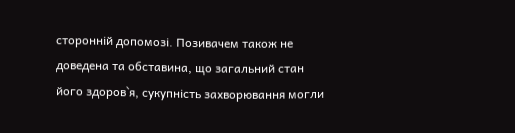сторонній допомозі. Позивачем також не доведена та обставина, що загальний стан його здоров`я, сукупність захворювання могли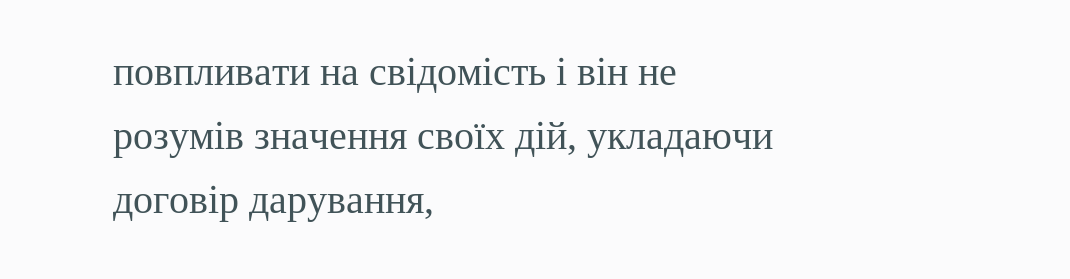повпливати на свідомість і він не розумів значення своїх дій, укладаючи договір дарування,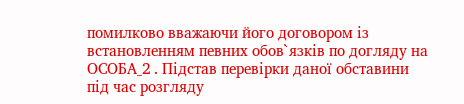помилково вважаючи його договором із встановленням певних обов`язків по догляду на ОСОБА_2 . Підстав перевірки даної обставини під час розгляду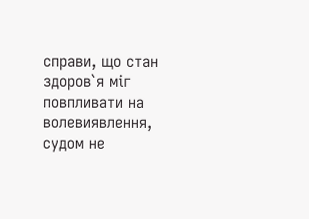справи, що стан здоров`я міг повпливати на волевиявлення, судом не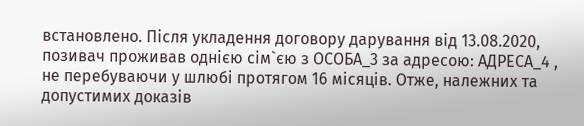встановлено. Після укладення договору дарування від 13.08.2020, позивач проживав однією сім`єю з ОСОБА_3 за адресою: АДРЕСА_4 , не перебуваючи у шлюбі протягом 16 місяців. Отже, належних та допустимих доказів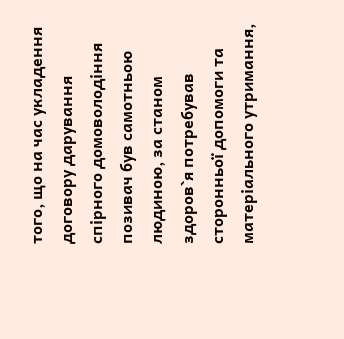того, що на час укладення договору дарування спірного домоволодіння позивач був самотньою людиною, за станом здоров`я потребував сторонньої допомоги та матеріального утримання,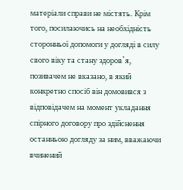матеріали справи не містять. Крім того, посилаючись на необхідність сторонньої допомоги у догляді в силу свого віку та стану здоров`я, позивачем не вказано, в який конкретно спосіб він домовився з відповідачем на момент укладання спірного договору про здійснення останньою догляду за ним, вважаючи вчинений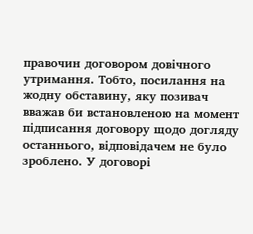правочин договором довічного утримання. Тобто, посилання на жодну обставину, яку позивач вважав би встановленою на момент підписання договору щодо догляду останнього, відповідачем не було зроблено. У договорі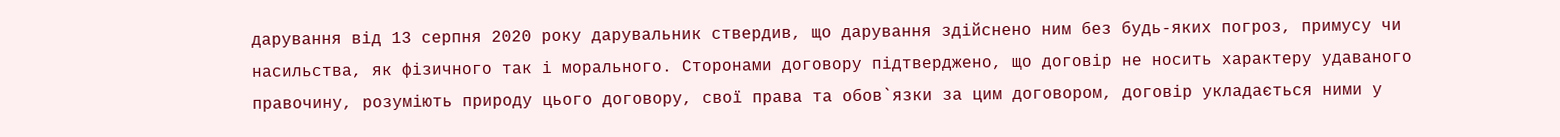дарування від 13 серпня 2020 року дарувальник ствердив, що дарування здійснено ним без будь-яких погроз, примусу чи насильства, як фізичного так і морального. Сторонами договору підтверджено, що договір не носить характеру удаваного правочину, розуміють природу цього договору, свої права та обов`язки за цим договором, договір укладається ними у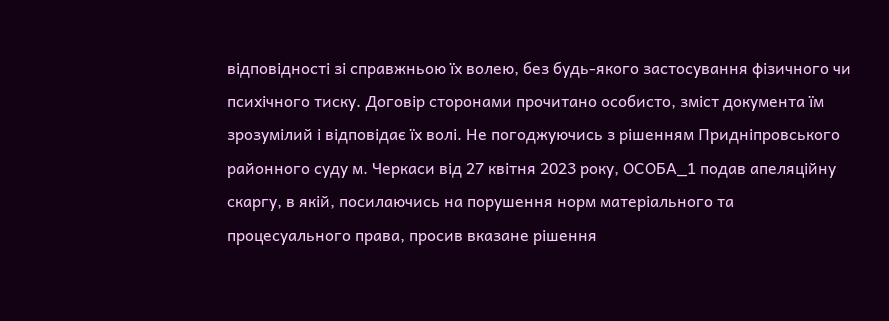відповідності зі справжньою їх волею, без будь-якого застосування фізичного чи психічного тиску. Договір сторонами прочитано особисто, зміст документа їм зрозумілий і відповідає їх волі. Не погоджуючись з рішенням Придніпровського районного суду м. Черкаси від 27 квітня 2023 року, ОСОБА_1 подав апеляційну скаргу, в якій, посилаючись на порушення норм матеріального та процесуального права, просив вказане рішення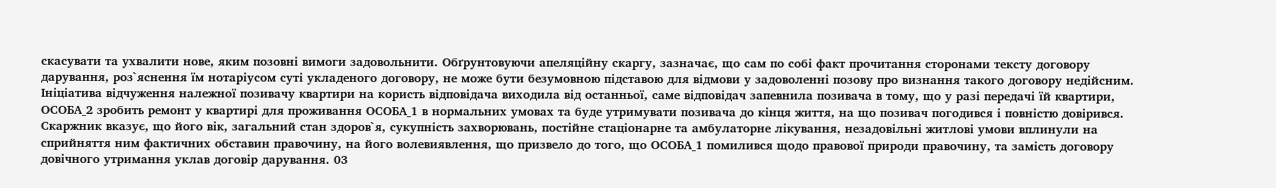скасувати та ухвалити нове, яким позовні вимоги задовольнити. Обґрунтовуючи апеляційну скаргу, зазначає, що сам по собі факт прочитання сторонами тексту договору дарування, роз`яснення їм нотаріусом суті укладеного договору, не може бути безумовною підставою для відмови у задоволенні позову про визнання такого договору недійсним. Ініціатива відчуження належної позивачу квартири на користь відповідача виходила від останньої, саме відповідач запевнила позивача в тому, що у разі передачі їй квартири, ОСОБА_2 зробить ремонт у квартирі для проживання ОСОБА_1 в нормальних умовах та буде утримувати позивача до кінця життя, на що позивач погодився і повністю довірився. Скаржник вказує, що його вік, загальний стан здоров`я, сукупність захворювань, постійне стаціонарне та амбулаторне лікування, незадовільні житлові умови вплинули на сприйняття ним фактичних обставин правочину, на його волевиявлення, що призвело до того, що ОСОБА_1 помилився щодо правової природи правочину, та замість договору довічного утримання уклав договір дарування. 03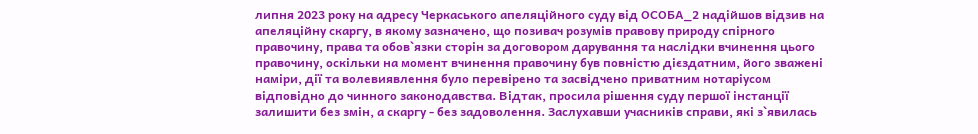липня 2023 року на адресу Черкаського апеляційного суду від ОСОБА_2 надійшов відзив на апеляційну скаргу, в якому зазначено, що позивач розумів правову природу спірного правочину, права та обов`язки сторін за договором дарування та наслідки вчинення цього правочину, оскільки на момент вчинення правочину був повністю дієздатним, його зважені наміри, дії та волевиявлення було перевірено та засвідчено приватним нотаріусом відповідно до чинного законодавства. Відтак, просила рішення суду першої інстанції залишити без змін, а скаргу - без задоволення. Заслухавши учасників справи, які з`явилась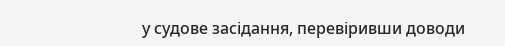у судове засідання, перевіривши доводи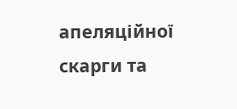апеляційної скарги та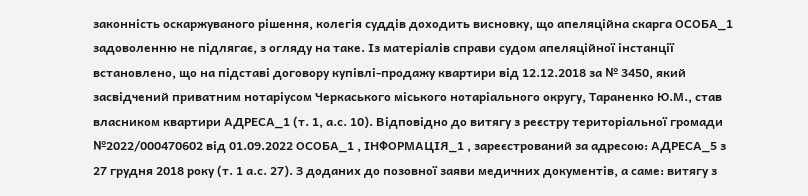законність оскаржуваного рішення, колегія суддів доходить висновку, що апеляційна скарга ОСОБА_1 задоволенню не підлягає, з огляду на таке. Із матеріалів справи судом апеляційної інстанції встановлено, що на підставі договору купівлі-продажу квартири від 12.12.2018 за № 3450, який засвідчений приватним нотаріусом Черкаського міського нотаріального округу, Тараненко Ю.М., став власником квартири АДРЕСА_1 (т. 1, а.с. 10). Відповідно до витягу з реєстру територіальної громади №2022/000470602 від 01.09.2022 ОСОБА_1 , ІНФОРМАЦІЯ_1 , зареєстрований за адресою: АДРЕСА_5 з 27 грудня 2018 року (т. 1 а.с. 27). З доданих до позовної заяви медичних документів, а саме: витягу з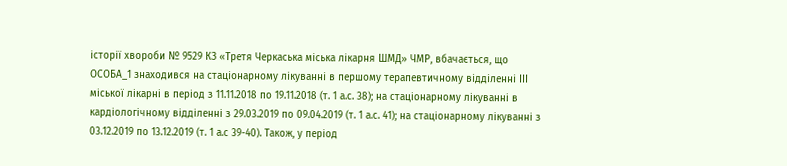історії хвороби № 9529 КЗ «Третя Черкаська міська лікарня ШМД» ЧМР, вбачається, що ОСОБА_1 знаходився на стаціонарному лікуванні в першому терапевтичному відділенні ІІІ міської лікарні в період з 11.11.2018 по 19.11.2018 (т. 1 а.с. 38); на стаціонарному лікуванні в кардіологічному відділенні з 29.03.2019 по 09.04.2019 (т. 1 а.с. 41); на стаціонарному лікуванні з 03.12.2019 по 13.12.2019 (т. 1 а.с 39-40). Також, у період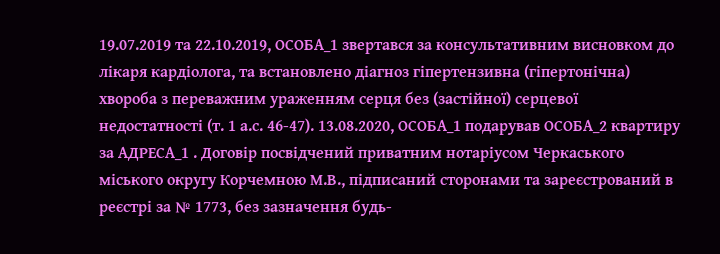19.07.2019 та 22.10.2019, ОСОБА_1 звертався за консультативним висновком до лікаря кардіолога, та встановлено діагноз гіпертензивна (гіпертонічна) хвороба з переважним ураженням серця без (застійної) серцевої недостатності (т. 1 а.с. 46-47). 13.08.2020, ОСОБА_1 подарував ОСОБА_2 квартиру за АДРЕСА_1 . Договір посвідчений приватним нотаріусом Черкаського міського округу Корчемною М.В., підписаний сторонами та зареєстрований в реєстрі за № 1773, без зазначення будь-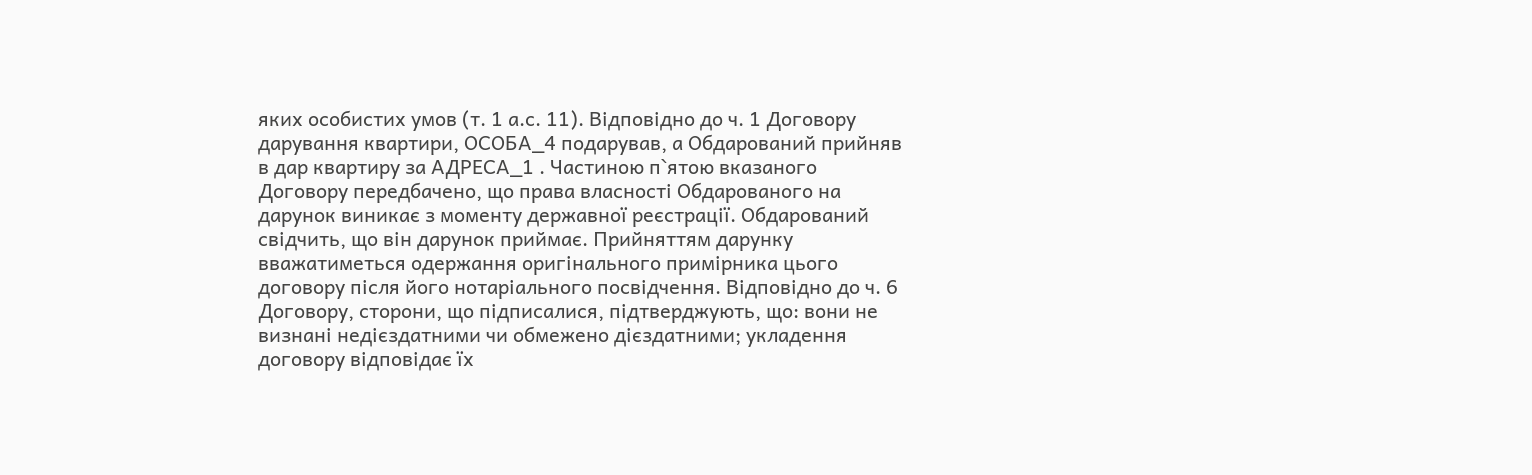яких особистих умов (т. 1 а.с. 11). Відповідно до ч. 1 Договору дарування квартири, ОСОБА_4 подарував, а Обдарований прийняв в дар квартиру за АДРЕСА_1 . Частиною п`ятою вказаного Договору передбачено, що права власності Обдарованого на дарунок виникає з моменту державної реєстрації. Обдарований свідчить, що він дарунок приймає. Прийняттям дарунку вважатиметься одержання оригінального примірника цього договору після його нотаріального посвідчення. Відповідно до ч. 6 Договору, сторони, що підписалися, підтверджують, що: вони не визнані недієздатними чи обмежено дієздатними; укладення договору відповідає їх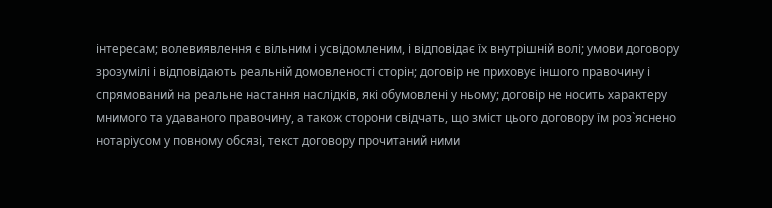інтересам; волевиявлення є вільним і усвідомленим, і відповідає їх внутрішній волі; умови договору зрозумілі і відповідають реальній домовленості сторін; договір не приховує іншого правочину і спрямований на реальне настання наслідків, які обумовлені у ньому; договір не носить характеру мнимого та удаваного правочину, а також сторони свідчать, що зміст цього договору їм роз`яснено нотаріусом у повному обсязі, текст договору прочитаний ними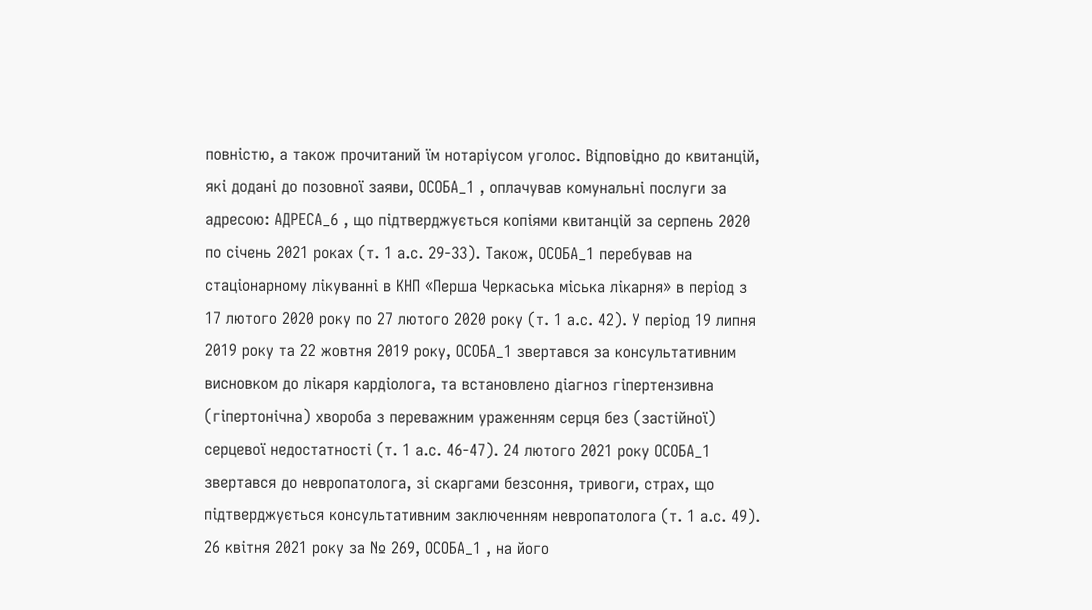повністю, а також прочитаний їм нотаріусом уголос. Відповідно до квитанцій, які додані до позовної заяви, ОСОБА_1 , оплачував комунальні послуги за адресою: АДРЕСА_6 , що підтверджується копіями квитанцій за серпень 2020 по січень 2021 роках (т. 1 а.с. 29-33). Також, ОСОБА_1 перебував на стаціонарному лікуванні в КНП «Перша Черкаська міська лікарня» в період з 17 лютого 2020 року по 27 лютого 2020 року (т. 1 а.с. 42). У період 19 липня 2019 року та 22 жовтня 2019 року, ОСОБА_1 звертався за консультативним висновком до лікаря кардіолога, та встановлено діагноз гіпертензивна (гіпертонічна) хвороба з переважним ураженням серця без (застійної) серцевої недостатності (т. 1 а.с. 46-47). 24 лютого 2021 року ОСОБА_1 звертався до невропатолога, зі скаргами безсоння, тривоги, страх, що підтверджується консультативним заключенням невропатолога (т. 1 а.с. 49). 26 квітня 2021 року за № 269, ОСОБА_1 , на його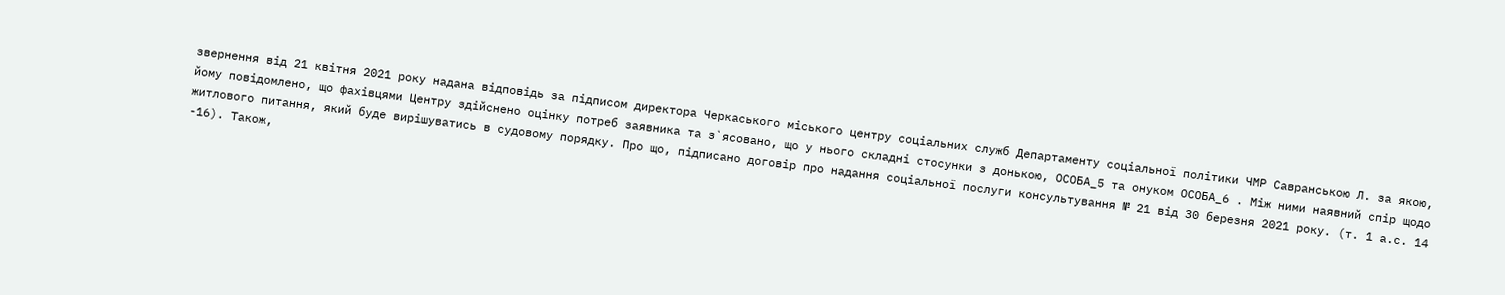звернення від 21 квітня 2021 року надана відповідь за підписом директора Черкаського міського центру соціальних служб Департаменту соціальної політики ЧМР Савранською Л. за якою, йому повідомлено, що фахівцями Центру здійснено оцінку потреб заявника та з`ясовано, що у нього складні стосунки з донькою, ОСОБА_5 та онуком ОСОБА_6 . Між ними наявний спір щодо житлового питання, який буде вирішуватись в судовому порядку. Про що, підписано договір про надання соціальної послуги консультування № 21 від 30 березня 2021 року. (т. 1 а.с. 14 -16). Також,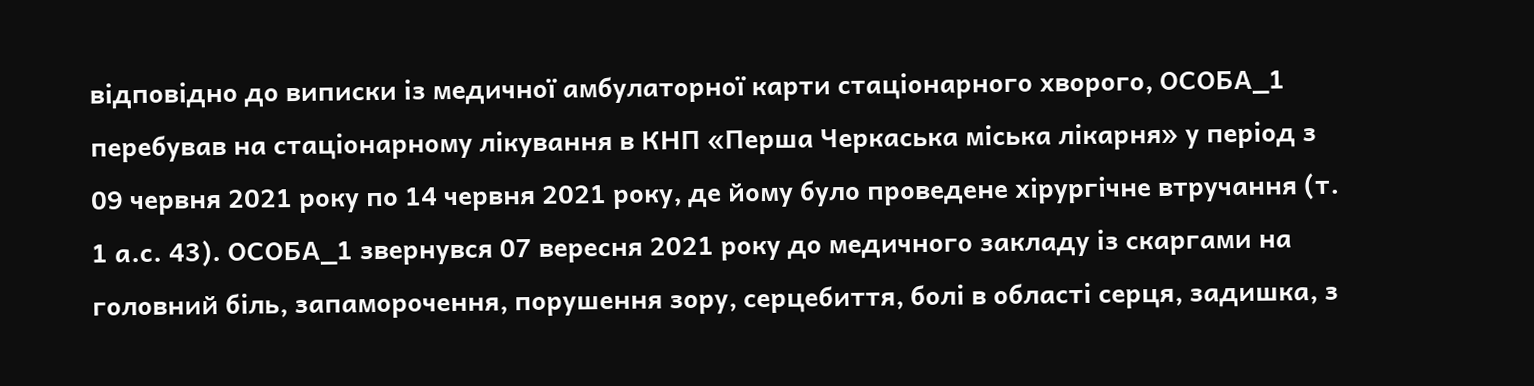відповідно до виписки із медичної амбулаторної карти стаціонарного хворого, ОСОБА_1 перебував на стаціонарному лікування в КНП «Перша Черкаська міська лікарня» у період з 09 червня 2021 року по 14 червня 2021 року, де йому було проведене хірургічне втручання (т. 1 а.с. 43). ОСОБА_1 звернувся 07 вересня 2021 року до медичного закладу із скаргами на головний біль, запаморочення, порушення зору, серцебиття, болі в області серця, задишка, з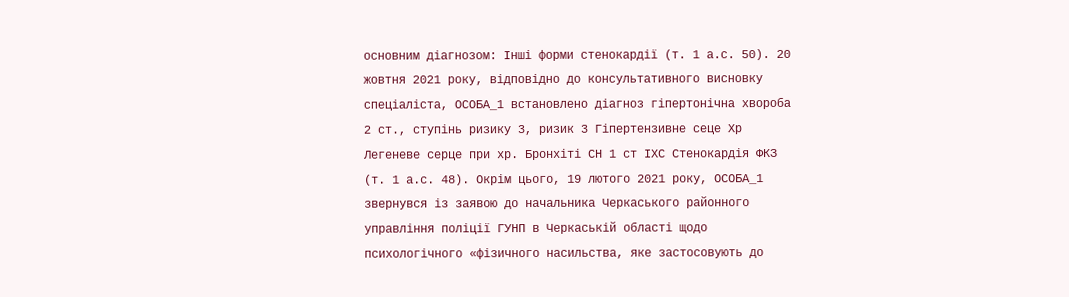основним діагнозом: Інші форми стенокардії (т. 1 а.с. 50). 20 жовтня 2021 року, відповідно до консультативного висновку спеціаліста, ОСОБА_1 встановлено діагноз гіпертонічна хвороба 2 ст., ступінь ризику 3, ризик 3 Гіпертензивне сеце Хр Легеневе серце при хр. Бронхіті СН 1 ст ІХС Стенокардія ФКЗ (т. 1 а.с. 48). Окрім цього, 19 лютого 2021 року, ОСОБА_1 звернувся із заявою до начальника Черкаського районного управління поліції ГУНП в Черкаській області щодо психологічного «фізичного насильства, яке застосовують до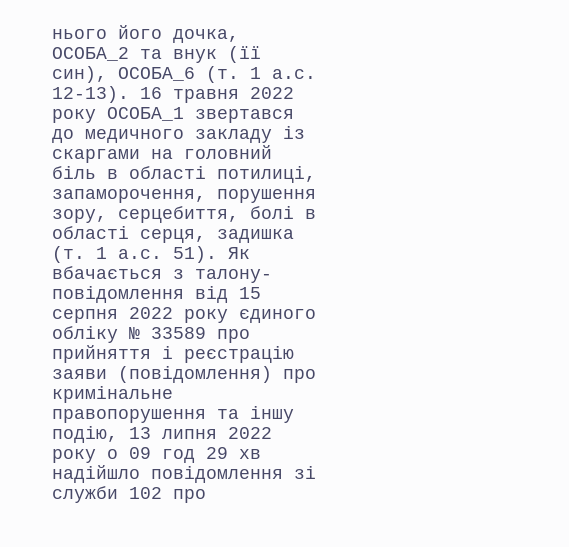нього його дочка, ОСОБА_2 та внук (її син), ОСОБА_6 (т. 1 а.с. 12-13). 16 травня 2022 року ОСОБА_1 звертався до медичного закладу із скаргами на головний біль в області потилиці, запаморочення, порушення зору, серцебиття, болі в області серця, задишка (т. 1 а.с. 51). Як вбачається з талону-повідомлення від 15 серпня 2022 року єдиного обліку № 33589 про прийняття і реєстрацію заяви (повідомлення) про кримінальне правопорушення та іншу подію, 13 липня 2022 року о 09 год 29 хв надійшло повідомлення зі служби 102 про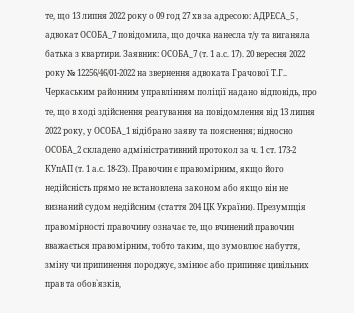те, що 13 липня 2022 року о 09 год 27 хв за адресою: АДРЕСА_5 , адвокат ОСОБА_7 повідомила, що дочка нанесла т/у та виганяла батька з квартири. Заявник: ОСОБА_7 (т. 1 а.с. 17). 20 вересня 2022 року № 12256/46/01-2022 на звернення адвоката Грачової Т.Г.. Черкаським районним управлінням поліції надано відповідь, про те, що в ході здійснення реагування на повідомлення від 13 липня 2022 року, у ОСОБА_1 відібрано заяву та пояснення; відносно ОСОБА_2 складено адміністративний протокол за ч. 1 ст. 173-2 КУпАП (т. 1 а.с. 18-23). Правочин є правомірним, якщо його недійсність прямо не встановлена законом або якщо він не визнаний судом недійсним (стаття 204 ЦК України). Презумпція правомірності правочину означає те, що вчинений правочин вважається правомірним, тобто таким, що зумовлює набуття, зміну чи припинення породжує, змінює або припиняє цивільних прав та обов`язків,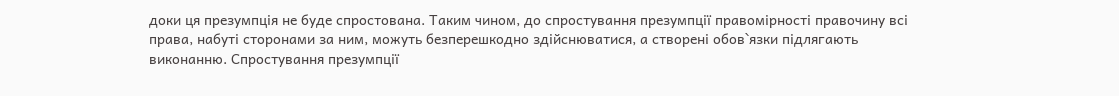доки ця презумпція не буде спростована. Таким чином, до спростування презумпції правомірності правочину всі права, набуті сторонами за ним, можуть безперешкодно здійснюватися, а створені обов`язки підлягають виконанню. Спростування презумпції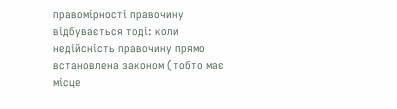правомірності правочину відбувається тоді: коли недійсність правочину прямо встановлена законом (тобто має місце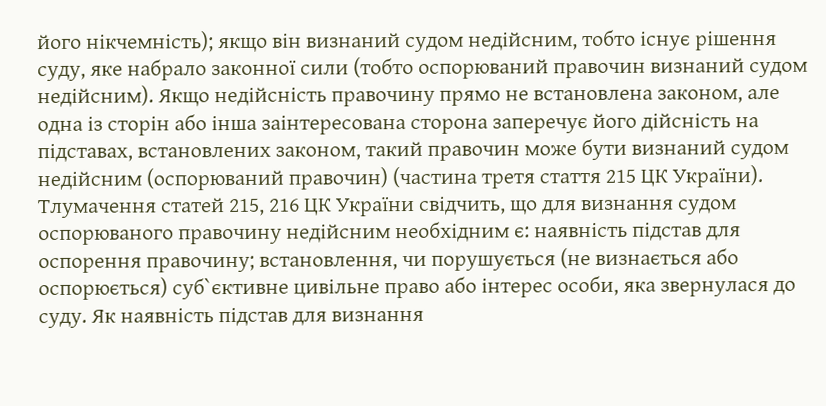його нікчемність); якщо він визнаний судом недійсним, тобто існує рішення суду, яке набрало законної сили (тобто оспорюваний правочин визнаний судом недійсним). Якщо недійсність правочину прямо не встановлена законом, але одна із сторін або інша заінтересована сторона заперечує його дійсність на підставах, встановлених законом, такий правочин може бути визнаний судом недійсним (оспорюваний правочин) (частина третя стаття 215 ЦК України). Тлумачення статей 215, 216 ЦК України свідчить, що для визнання судом оспорюваного правочину недійсним необхідним є: наявність підстав для оспорення правочину; встановлення, чи порушується (не визнається або оспорюється) суб`єктивне цивільне право або інтерес особи, яка звернулася до суду. Як наявність підстав для визнання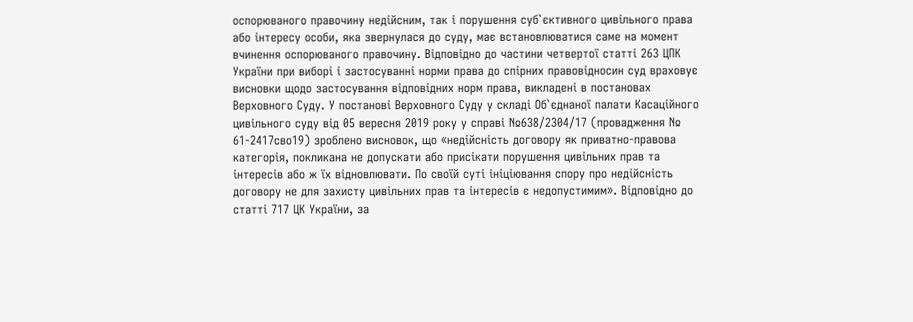оспорюваного правочину недійсним, так і порушення суб`єктивного цивільного права або інтересу особи, яка звернулася до суду, має встановлюватися саме на момент вчинення оспорюваного правочину. Відповідно до частини четвертої статті 263 ЦПК України при виборі і застосуванні норми права до спірних правовідносин суд враховує висновки щодо застосування відповідних норм права, викладені в постановах Верховного Суду. У постанові Верховного Суду у складі Об`єднаної палати Касаційного цивільного суду від 05 вересня 2019 року у справі №638/2304/17 (провадження № 61-2417сво19) зроблено висновок, що «недійсність договору як приватно-правова категорія, покликана не допускати або присікати порушення цивільних прав та інтересів або ж їх відновлювати. По своїй суті ініціювання спору про недійсність договору не для захисту цивільних прав та інтересів є недопустимим». Відповідно до статті 717 ЦК України, за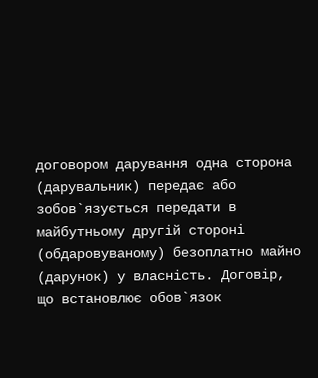договором дарування одна сторона (дарувальник) передає або зобов`язується передати в майбутньому другій стороні (обдаровуваному) безоплатно майно (дарунок) у власність. Договір, що встановлює обов`язок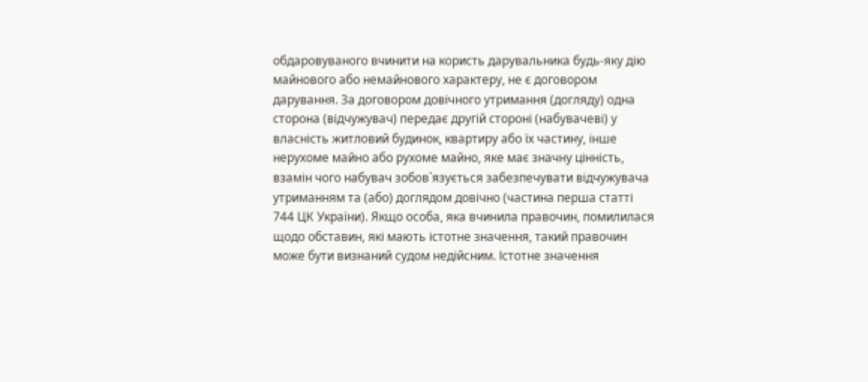обдаровуваного вчинити на користь дарувальника будь-яку дію майнового або немайнового характеру, не є договором дарування. За договором довічного утримання (догляду) одна сторона (відчужувач) передає другій стороні (набувачеві) у власність житловий будинок, квартиру або їх частину, інше нерухоме майно або рухоме майно, яке має значну цінність, взамін чого набувач зобов`язується забезпечувати відчужувача утриманням та (або) доглядом довічно (частина перша статті 744 ЦК України). Якщо особа, яка вчинила правочин, помилилася щодо обставин, які мають істотне значення, такий правочин може бути визнаний судом недійсним. Істотне значення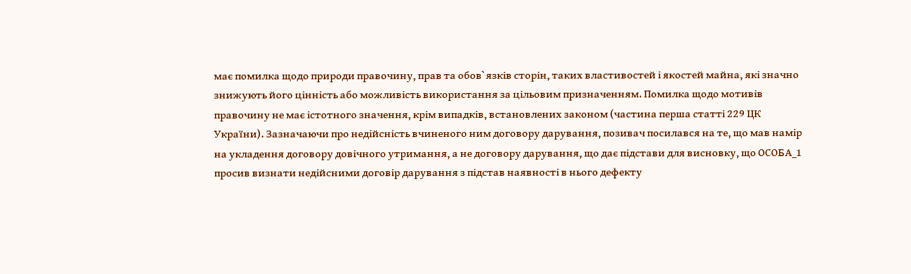має помилка щодо природи правочину, прав та обов`язків сторін, таких властивостей і якостей майна, які значно знижують його цінність або можливість використання за цільовим призначенням. Помилка щодо мотивів правочину не має істотного значення, крім випадків, встановлених законом (частина перша статті 229 ЦК України). Зазначаючи про недійсність вчиненого ним договору дарування, позивач посилався на те, що мав намір на укладення договору довічного утримання, а не договору дарування, що дає підстави для висновку, що ОСОБА_1 просив визнати недійсними договір дарування з підстав наявності в нього дефекту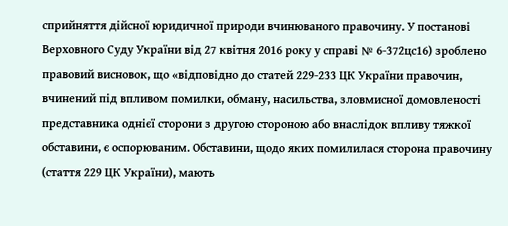сприйняття дійсної юридичної природи вчинюваного правочину. У постанові Верховного Суду України від 27 квітня 2016 року у справі № 6-372цс16) зроблено правовий висновок, що «відповідно до статей 229-233 ЦК України правочин, вчинений під впливом помилки, обману, насильства, зловмисної домовленості представника однієї сторони з другою стороною або внаслідок впливу тяжкої обставини, є оспорюваним. Обставини, щодо яких помилилася сторона правочину (стаття 229 ЦК України), мають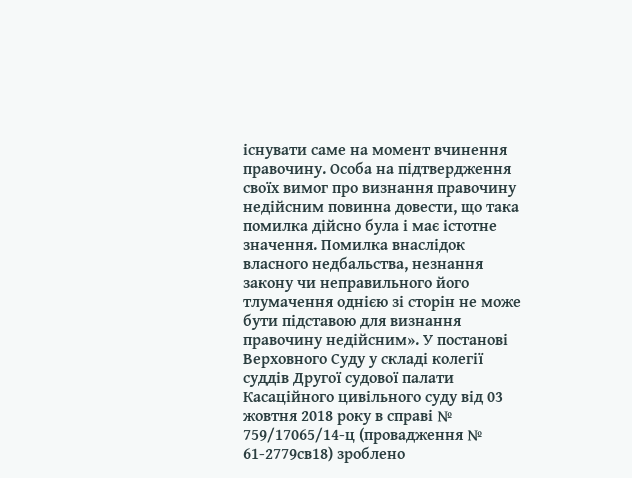існувати саме на момент вчинення правочину. Особа на підтвердження своїх вимог про визнання правочину недійсним повинна довести, що така помилка дійсно була і має істотне значення. Помилка внаслідок власного недбальства, незнання закону чи неправильного його тлумачення однією зі сторін не може бути підставою для визнання правочину недійсним». У постанові Верховного Суду у складі колегії суддів Другої судової палати Касаційного цивільного суду від 03 жовтня 2018 року в справі № 759/17065/14-ц (провадження № 61-2779св18) зроблено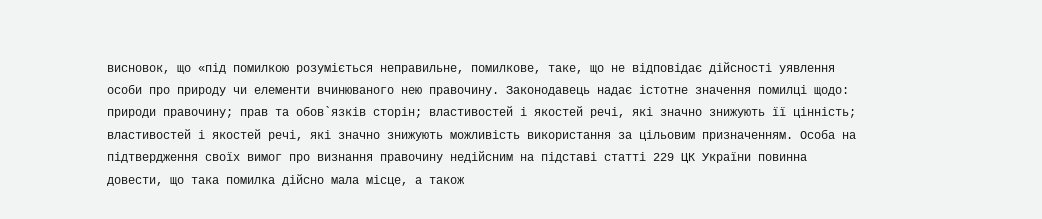висновок, що «під помилкою розуміється неправильне, помилкове, таке, що не відповідає дійсності уявлення особи про природу чи елементи вчинюваного нею правочину. Законодавець надає істотне значення помилці щодо: природи правочину; прав та обов`язків сторін; властивостей і якостей речі, які значно знижують її цінність; властивостей і якостей речі, які значно знижують можливість використання за цільовим призначенням. Особа на підтвердження своїх вимог про визнання правочину недійсним на підставі статті 229 ЦК України повинна довести, що така помилка дійсно мала місце, а також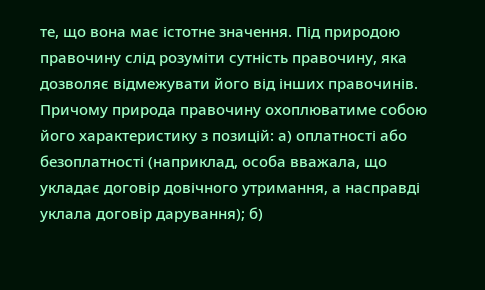те, що вона має істотне значення. Під природою правочину слід розуміти сутність правочину, яка дозволяє відмежувати його від інших правочинів. Причому природа правочину охоплюватиме собою його характеристику з позицій: а) оплатності або безоплатності (наприклад, особа вважала, що укладає договір довічного утримання, а насправді уклала договір дарування); б)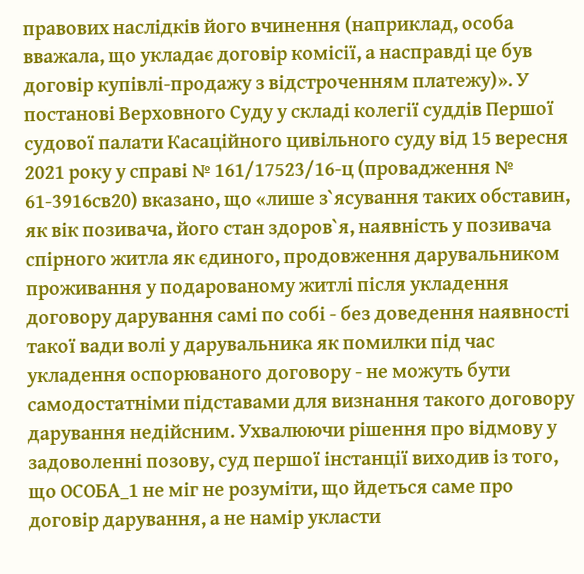правових наслідків його вчинення (наприклад, особа вважала, що укладає договір комісії, а насправді це був договір купівлі-продажу з відстроченням платежу)». У постанові Верховного Суду у складі колегії суддів Першої судової палати Касаційного цивільного суду від 15 вересня 2021 року у справі № 161/17523/16-ц (провадження № 61-3916св20) вказано, що «лише з`ясування таких обставин, як вік позивача, його стан здоров`я, наявність у позивача спірного житла як єдиного, продовження дарувальником проживання у подарованому житлі після укладення договору дарування самі по собі - без доведення наявності такої вади волі у дарувальника як помилки під час укладення оспорюваного договору - не можуть бути самодостатніми підставами для визнання такого договору дарування недійсним. Ухвалюючи рішення про відмову у задоволенні позову, суд першої інстанції виходив із того, що ОСОБА_1 не міг не розуміти, що йдеться саме про договір дарування, а не намір укласти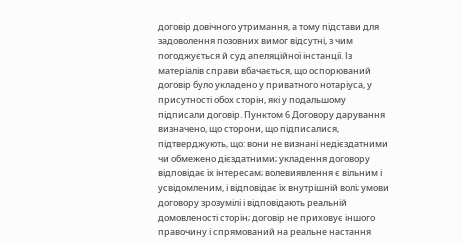договір довічного утримання, а тому підстави для задоволення позовних вимог відсутні, з чим погоджується й суд апеляційної інстанції. Із матеріалів справи вбачається, що оспорюваний договір було укладено у приватного нотаріуса, у присутності обох сторін, які у подальшому підписали договір. Пунктом 6 Договору дарування визначено, що сторони, що підписалися, підтверджують, що: вони не визнані недієздатними чи обмежено дієздатними; укладення договору відповідає їх інтересам; волевиявлення є вільним і усвідомленим, і відповідає їх внутрішній волі; умови договору зрозумілі і відповідають реальній домовленості сторін; договір не приховує іншого правочину і спрямований на реальне настання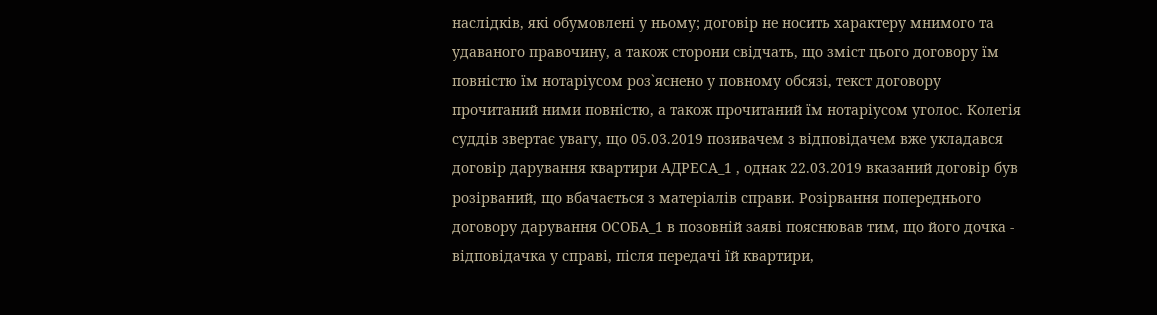наслідків, які обумовлені у ньому; договір не носить характеру мнимого та удаваного правочину, а також сторони свідчать, що зміст цього договору їм повністю їм нотаріусом роз`яснено у повному обсязі, текст договору прочитаний ними повністю, а також прочитаний їм нотаріусом уголос. Колегія суддів звертає увагу, що 05.03.2019 позивачем з відповідачем вже укладався договір дарування квартири АДРЕСА_1 , однак 22.03.2019 вказаний договір був розірваний, що вбачається з матеріалів справи. Розірвання попереднього договору дарування ОСОБА_1 в позовній заяві пояснював тим, що його дочка - відповідачка у справі, після передачі їй квартири,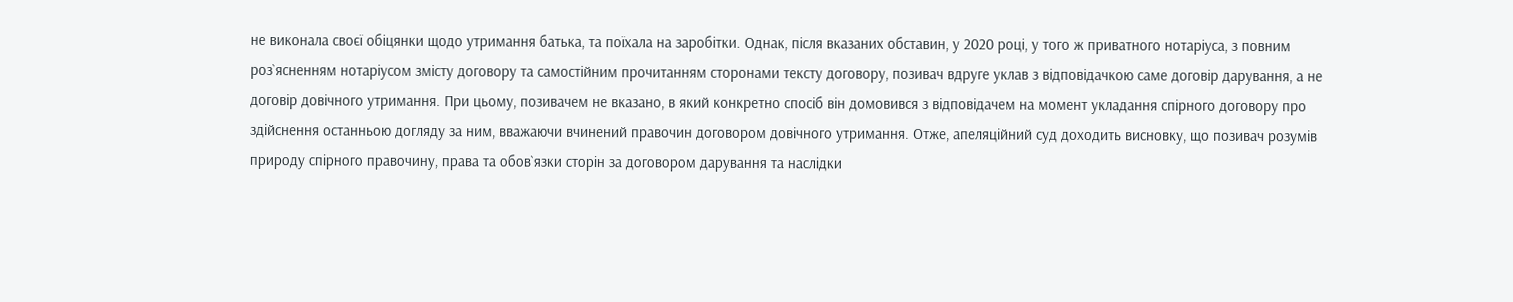не виконала своєї обіцянки щодо утримання батька, та поїхала на заробітки. Однак, після вказаних обставин, у 2020 році, у того ж приватного нотаріуса, з повним роз`ясненням нотаріусом змісту договору та самостійним прочитанням сторонами тексту договору, позивач вдруге уклав з відповідачкою саме договір дарування, а не договір довічного утримання. При цьому, позивачем не вказано, в який конкретно спосіб він домовився з відповідачем на момент укладання спірного договору про здійснення останньою догляду за ним, вважаючи вчинений правочин договором довічного утримання. Отже, апеляційний суд доходить висновку, що позивач розумів природу спірного правочину, права та обов`язки сторін за договором дарування та наслідки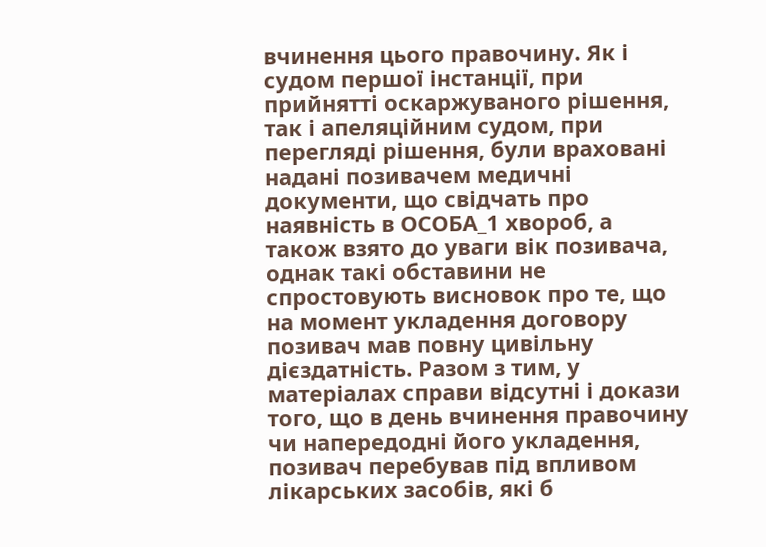вчинення цього правочину. Як і судом першої інстанції, при прийнятті оскаржуваного рішення, так і апеляційним судом, при перегляді рішення, були враховані надані позивачем медичні документи, що свідчать про наявність в ОСОБА_1 хвороб, а також взято до уваги вік позивача, однак такі обставини не спростовують висновок про те, що на момент укладення договору позивач мав повну цивільну дієздатність. Разом з тим, у матеріалах справи відсутні і докази того, що в день вчинення правочину чи напередодні його укладення, позивач перебував під впливом лікарських засобів, які б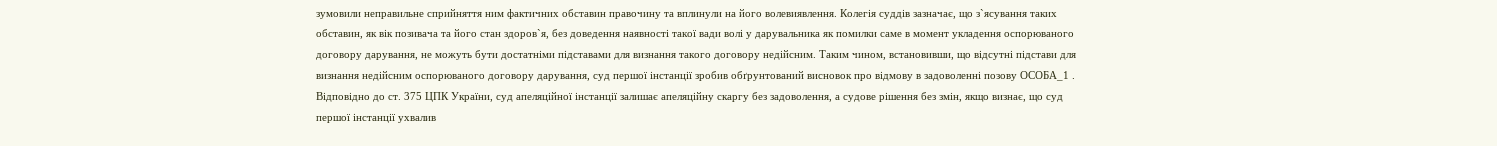зумовили неправильне сприйняття ним фактичних обставин правочину та вплинули на його волевиявлення. Колегія суддів зазначає, що з`ясування таких обставин, як вік позивача та його стан здоров`я, без доведення наявності такої вади волі у дарувальника як помилки саме в момент укладення оспорюваного договору дарування, не можуть бути достатніми підставами для визнання такого договору недійсним. Таким чином, встановивши, що відсутні підстави для визнання недійсним оспорюваного договору дарування, суд першої інстанції зробив обґрунтований висновок про відмову в задоволенні позову ОСОБА_1 . Відповідно до ст. 375 ЦПК України, суд апеляційної інстанції залишає апеляційну скаргу без задоволення, а судове рішення без змін, якщо визнає, що суд першої інстанції ухвалив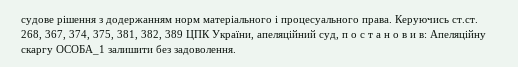судове рішення з додержанням норм матеріального і процесуального права. Керуючись ст.ст. 268, 367, 374, 375, 381, 382, 389 ЦПК України, апеляційний суд, п о с т а н о в и в: Апеляційну скаргу ОСОБА_1 залишити без задоволення.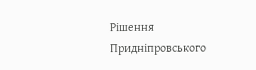Рішення Придніпровського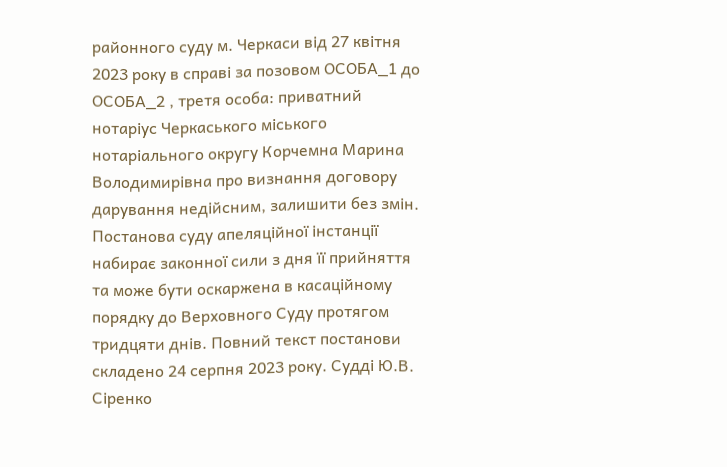районного суду м. Черкаси від 27 квітня 2023 року в справі за позовом ОСОБА_1 до ОСОБА_2 , третя особа: приватний нотаріус Черкаського міського нотаріального округу Корчемна Марина Володимирівна про визнання договору дарування недійсним, залишити без змін. Постанова суду апеляційної інстанції набирає законної сили з дня її прийняття та може бути оскаржена в касаційному порядку до Верховного Суду протягом тридцяти днів. Повний текст постанови складено 24 серпня 2023 року. Судді Ю.В. Сіренко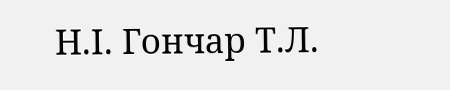Н.І. Гончар Т.Л.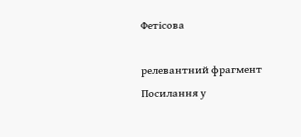Фетісова

релевантний фрагмент
Посилання у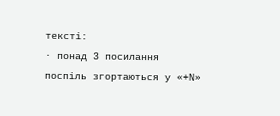тексті:
· понад 3 посилання поспіль згортаються у «+N»